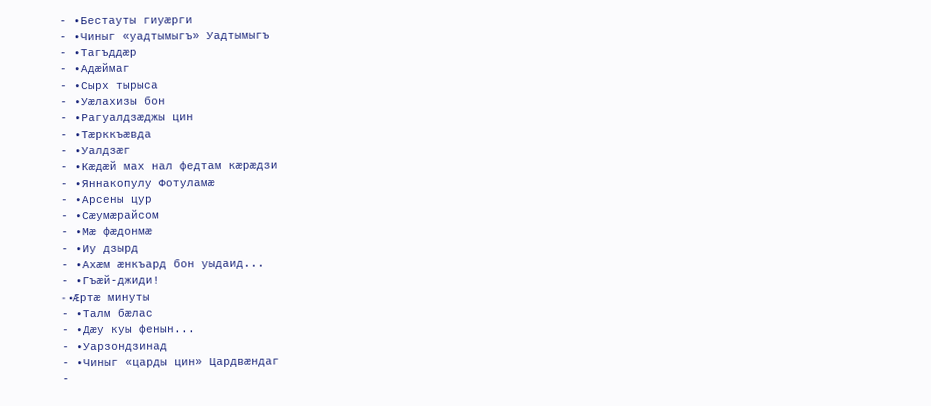- •Бестауты гиуæрги
- •Чиныг «уадтымыгъ» Уадтымыгъ
- •Тагъддæр
- •Адæймаг
- •Сырх тырыса
- •Уæлахизы бон
- •Рагуалдзæджы цин
- •Тæрккъæвда
- •Уалдзæг
- •Кæдæй мах нал федтам кæрæдзи
- •Яннакопулу Фотуламæ
- •Арсены цур
- •Сæумæрайсом
- •Мæ фæдонмæ
- •Иу дзырд
- •Ахæм æнкъард бон уыдаид...
- •Гъæй-джиди!
- •Æртæ минуты
- •Талм бæлас
- •Дæу куы фенын...
- •Уарзондзинад
- •Чиныг «царды цин» Цардвæндаг
-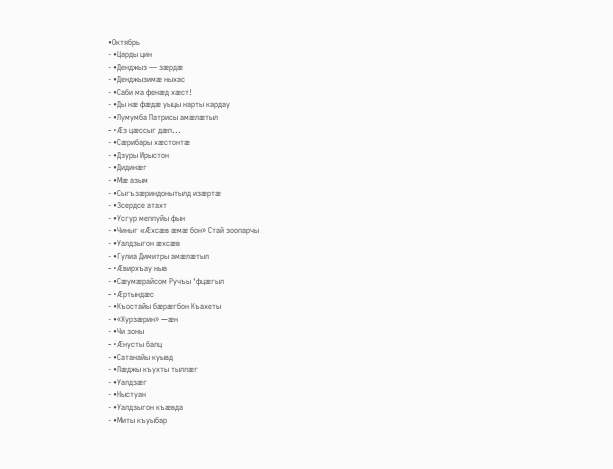•Октябрь
- •Царды цин
- •Денджыз — зæрдæ
- •Денджызимæ ныхас
- •Саби ма фенæд хæст!
- •Ды нæ фæдæ уыцы нарты кардау
- •Лумумба Патрисы амæлæтыл
- •Æз цæссыг дæп...
- •Сæрибары хæстонтæ
- •Дзуры Ирыстон
- •Дидинæг
- •Мæ азым
- •Сыгъзæриндонытылд изæртæ
- •Зсердсе атахт
- •Усгур меппуйы фын
- •Чиныг «Æхсæв æмæ бон» Стай зоопарчы
- •Уалдзыгон æхсæв
- •Гулиа Димитры амæлæтыл
- •Æвирхъау ныв
- •Сæумæрайсом Ручъы ‘фцæгыл
- •Æртындæс
- •Къостайы бæрæгбон Къахеты
- •«Хурзæрин» —æн
- •Чи зоны
- •Æнусты балц
- •Сатанайы куывд
- •Лæджы къухты тыллæг
- •Уалдзæг
- •Ныстуан
- •Уалдзыгон къæвда
- •Миты къуыбар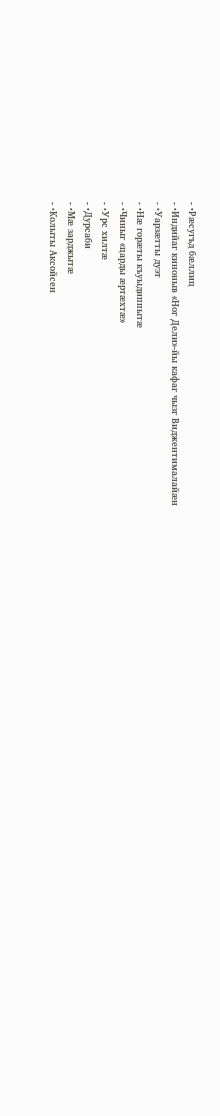- •Рæсугъд бæллиц
- •Индийаг киноныв «Ног Дели»-йы кафаг чызг Виджентималайæн
- •Уарзæтты дуэт
- •Нæ горæты къуыдиппытæ
- •Чиныг «царды æртæхтæ»
- •Урс хилтæ
- •Дурсаби
- •Мæ зарджытæ
- •Колыты Аксойсен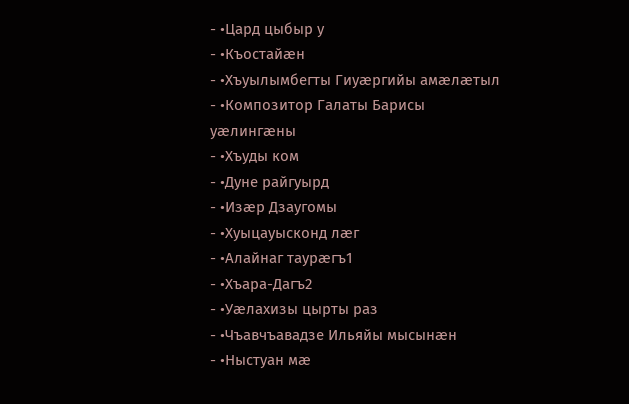- •Цард цыбыр у
- •Къостайæн
- •Хъуылымбегты Гиуæргийы амæлæтыл
- •Композитор Галаты Барисы уæлингæны
- •Хъуды ком
- •Дуне райгуырд
- •Изæр Дзаугомы
- •Хуыцауысконд лæг
- •Алайнаг таурæгъ1
- •Хъара-Дагъ2
- •Уæлахизы цырты раз
- •Чъавчъавадзе Ильяйы мысынæн
- •Ныстуан мæ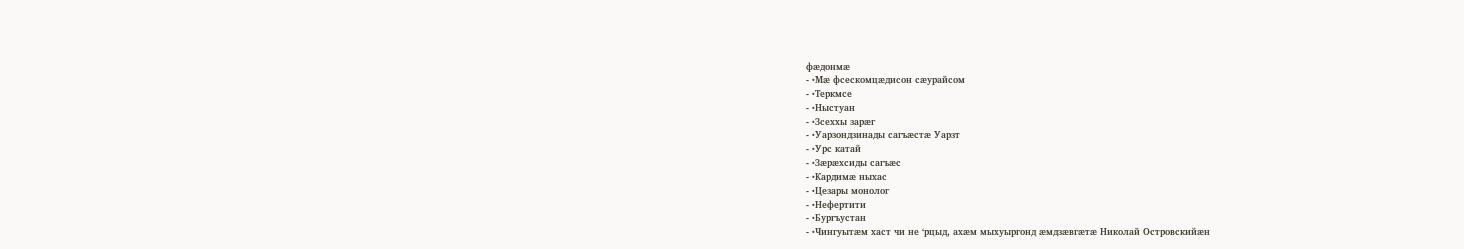фæдонмæ
- •Мæ фсескомцæдисон сæурайсом
- •Теркмсе
- •Ныстуан
- •Зсеххы зарæг
- •Уарзондзинады сагъæстæ Уарзт
- •Урс катай
- •Зæрæхсиды сагъæс
- •Кардимæ ныхас
- •Цезары монолог
- •Нефертити
- •Бургъустан
- •Чингуытæм хаст чи не ‘рцыд, ахæм мыхуыргонд æмдзæвгæтæ Николай Островскийæн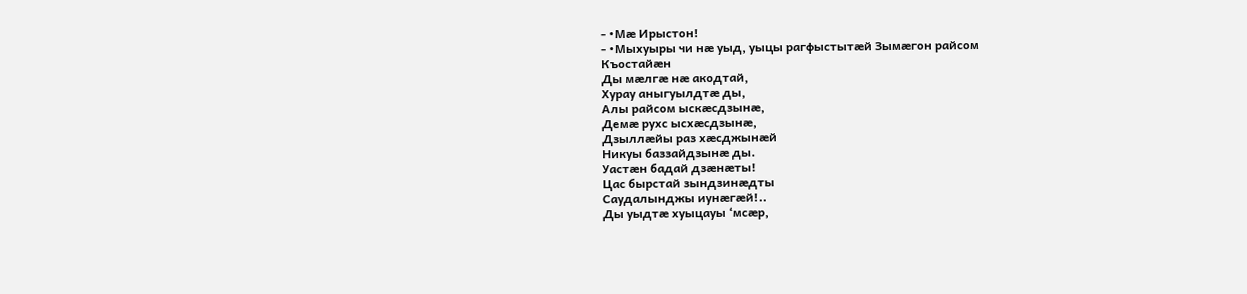- •Мæ Ирыстон!
- •Мыхуыры чи нæ уыд, уыцы рагфыстытæй Зымæгон райсом
Къостайæн
Ды мæлгæ нæ акодтай,
Хурау аныгуылдтæ ды,
Алы райсом ыскæсдзынæ,
Демæ рухс ысхæсдзынæ,
Дзыллæйы раз хæсджынæй
Никуы баззайдзынæ ды.
Уастæн бадай дзæнæты!
Цас бырстай зындзинæдты
Саудалынджы иунæгæй!..
Ды уыдтæ хуыцауы ‘мсæр,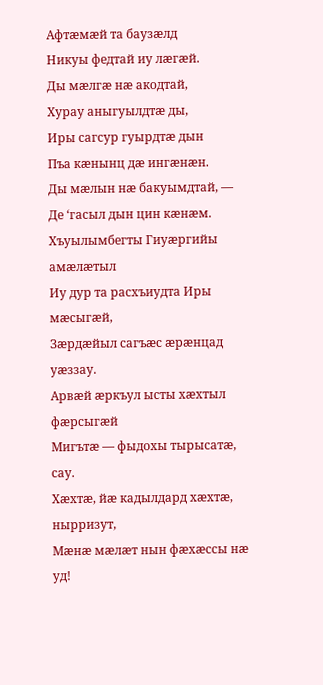Афтæмæй та баузæлд
Никуы федтай иу лæгæй.
Ды мæлгæ нæ акодтай,
Хурау аныгуылдтæ ды,
Иры сагсур гуырдтæ дын
Пъа кæнынц дæ ингæнæн.
Ды мæлын нæ бакуымдтай, —
Де ‘гасыл дын цин кæнæм.
Хъуылымбегты Гиуæргийы амæлæтыл
Иу дур та расхъиудта Иры мæсыгæй,
Зæрдæйыл сагъæс æрæнцад уæззау.
Арвæй æркъул ысты хæхтыл фæрсыгæй
Мигътæ — фыдохы тырысатæ, сау.
Хæхтæ, йæ кадылдард хæхтæ, нырризут,
Мæнæ мæлæт нын фæхæссы нæ уд!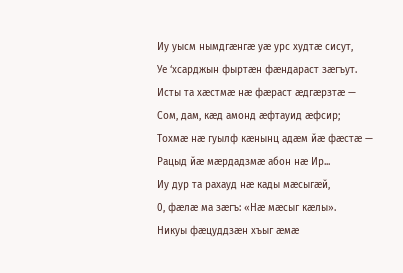Иу уысм нымдгæнгæ уæ урс худтæ сисут,
Уе ‘хсарджын фыртæн фæндараст зæгъут.
Исты та хæстмæ нæ фæраст æдгæрзтæ —
Сом, дам, кæд амонд æфтауид æфсир;
Тохмæ нæ гуылф кæнынц адæм йæ фæстæ —
Рацыд йæ мæрдадзмæ абон нæ Ир...
Иу дур та рахауд нæ кады мæсыгæй,
0, фæлæ ма зæгъ: «Нæ мæсыг кæлы».
Никуы фæцуддзæн хъыг æмæ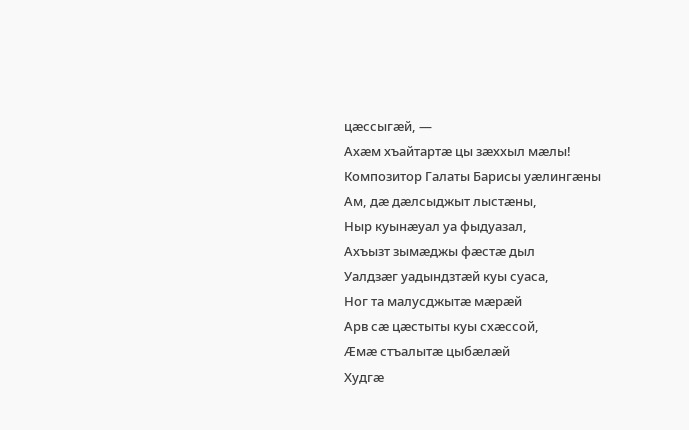цæссыгæй, —
Ахæм хъайтартæ цы зæххыл мæлы!
Композитор Галаты Барисы уæлингæны
Ам, дæ дæлсыджыт лыстæны,
Ныр куынæуал уа фыдуазал,
Ахъызт зымæджы фæстæ дыл
Уалдзæг уадындзтæй куы суаса,
Ног та малусджытæ мæрæй
Арв сæ цæстыты куы схæссой,
Æмæ стъалытæ цыбæлæй
Худгæ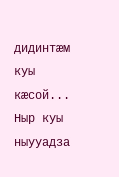дидинтæм куы кæсой...
Ныр куы ныууадза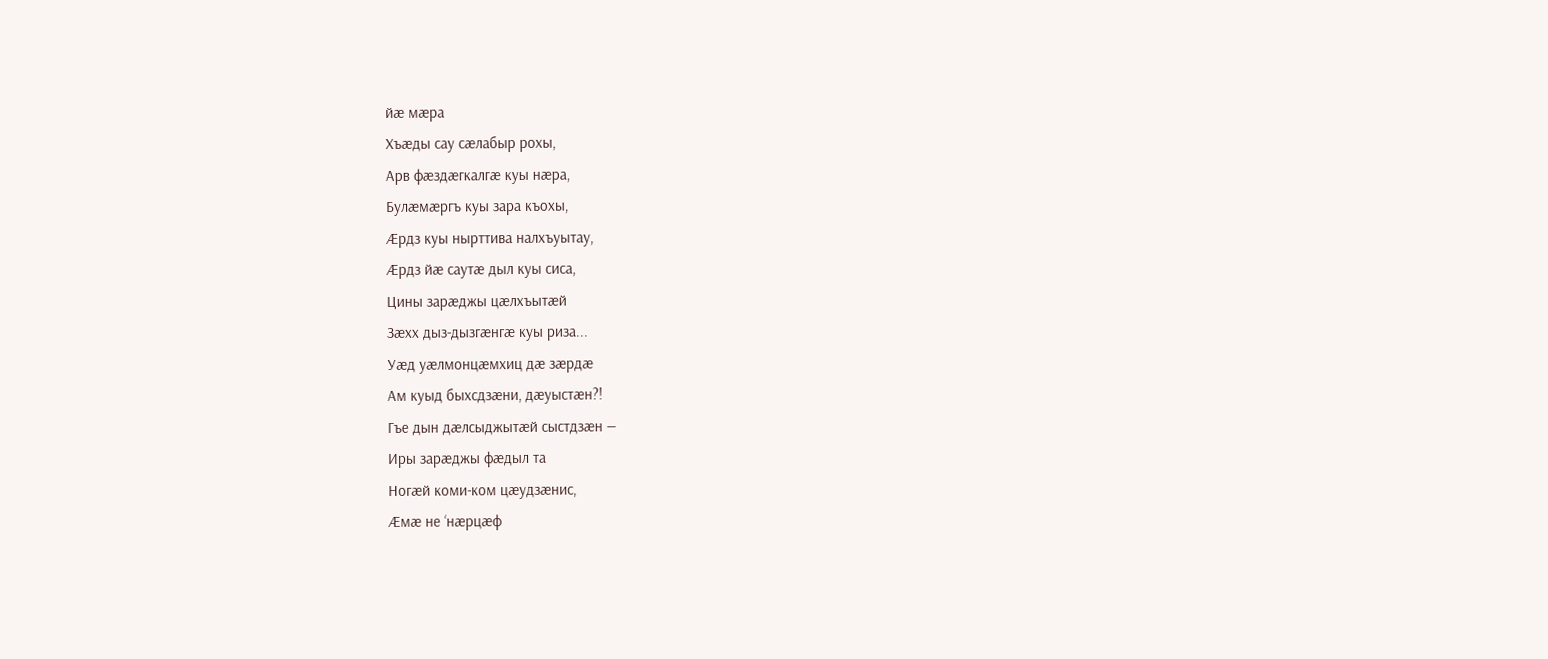йæ мæра
Хъæды сау сæлабыр рохы,
Арв фæздæгкалгæ куы нæра,
Булæмæргъ куы зара къохы,
Æрдз куы нырттива налхъуытау,
Æрдз йæ саутæ дыл куы сиса,
Цины зарæджы цæлхъытæй
Зæхх дыз-дызгæнгæ куы риза...
Уæд уæлмонцæмхиц дæ зæрдæ
Ам куыд быхсдзæни, дæуыстæн?!
Гъе дын дæлсыджытæй сыстдзæн —
Иры зарæджы фæдыл та
Ногæй коми-ком цæудзæнис,
Æмæ не ‘нæрцæф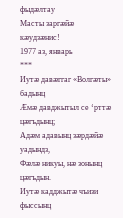фыдæлтау
Масты заргæйæ кæудзæнис!
1977 аз, январь
***
Иутæ давæггаг «Волгæты» бадынц
Æмæ давджытыл се ‘рттæ цæгъдынц;
Адæм адавынц зæрдæйæ уадындз,
Фæлæ никуы, нæ зонынц цæгъдын.
Иутæ кадджытæ чъизи фыссынц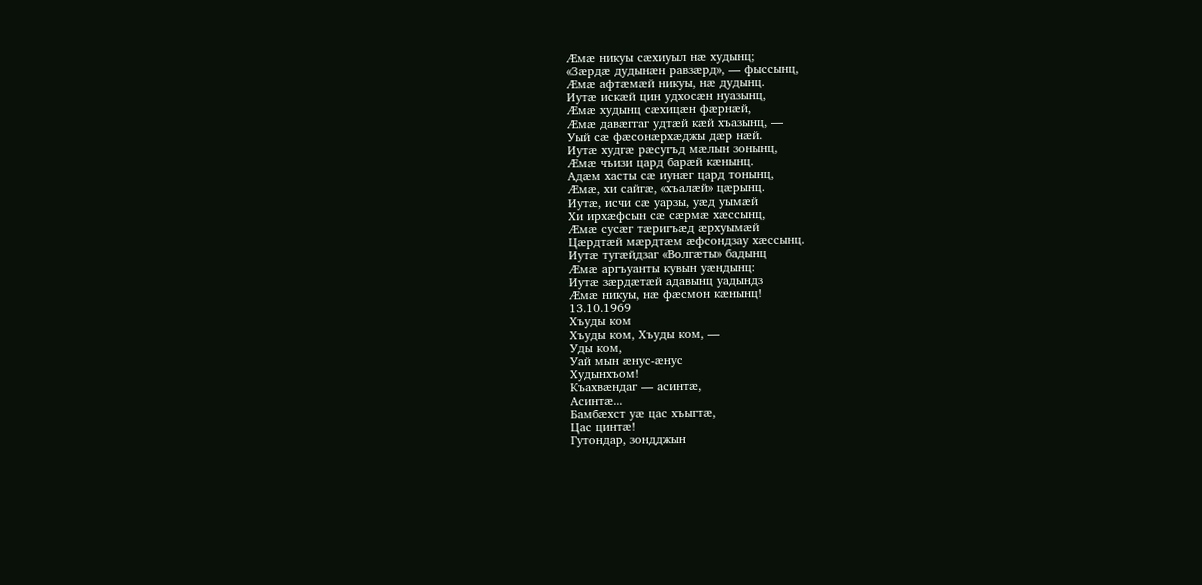Æмæ никуы сæхиуыл нæ худынц;
«Зæрдæ дудынæн равзæрд», — фыссынц,
Æмæ афтæмæй никуы, нæ дудынц.
Иутæ искæй цин удхосæн нуазынц,
Æмæ худынц сæхицæн фæрнæй,
Æмæ давæггаг удтæй кæй хъазынц, —
Уый сæ фæсонæрхæджы дæр нæй.
Иутæ худгæ рæсугъд мæлын зонынц,
Æмæ чъизи цард барæй кæнынц.
Адæм хасты сæ иунæг цард тонынц,
Æмæ, хи сайгæ, «хъалæй» цæрынц.
Иутæ, исчи сæ уарзы, уæд уымæй
Хи ирхæфсын сæ сæрмæ хæссынц,
Æмæ сусæг тæригъæд æрхуымæй
Цæрдтæй мæрдтæм æфсондзау хæссынц.
Иутæ тугæйдзаг «Волгæты» бадынц
Æмæ аргъуанты кувын уæндынц:
Иутæ зæрдæтæй адавынц уадындз
Æмæ никуы, нæ фæсмон кæнынц!
13.10.1969
Хъуды ком
Хъуды ком, Хъуды ком, —
Уды ком,
Уай мын æнус-æнус
Худынхъом!
Къахвæндаг — асинтæ,
Асинтæ...
Бамбæхст уæ цас хъыгтæ,
Цас цинтæ!
Гутондар, зондджын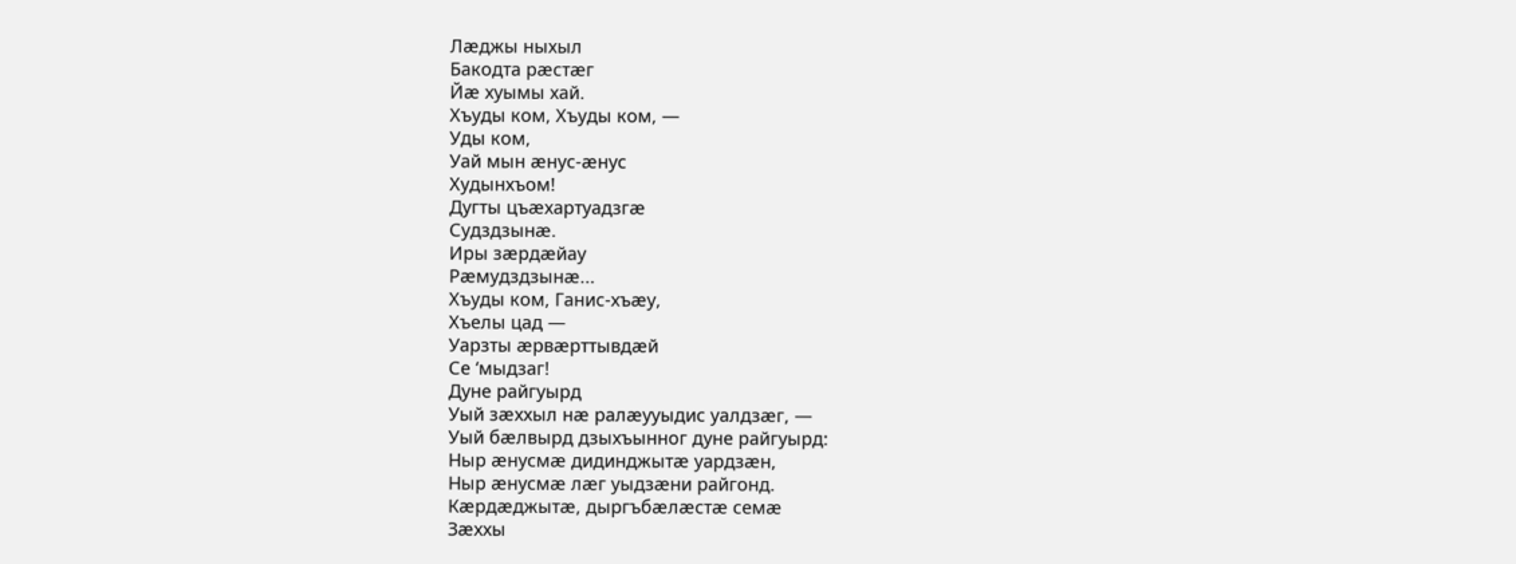Лæджы ныхыл
Бакодта рæстæг
Йæ хуымы хай.
Хъуды ком, Хъуды ком, —
Уды ком,
Уай мын æнус-æнус
Худынхъом!
Дугты цъæхартуадзгæ
Судздзынæ.
Иры зæрдæйау
Рæмудздзынæ...
Хъуды ком, Ганис-хъæу,
Хъелы цад —
Уарзты æрвæрттывдæй
Се ‘мыдзаг!
Дуне райгуырд
Уый зæххыл нæ ралæууыдис уалдзæг, —
Уый бæлвырд дзыхъынног дуне райгуырд:
Ныр æнусмæ дидинджытæ уардзæн,
Ныр æнусмæ лæг уыдзæни райгонд.
Кæрдæджытæ, дыргъбæлæстæ семæ
Зæххы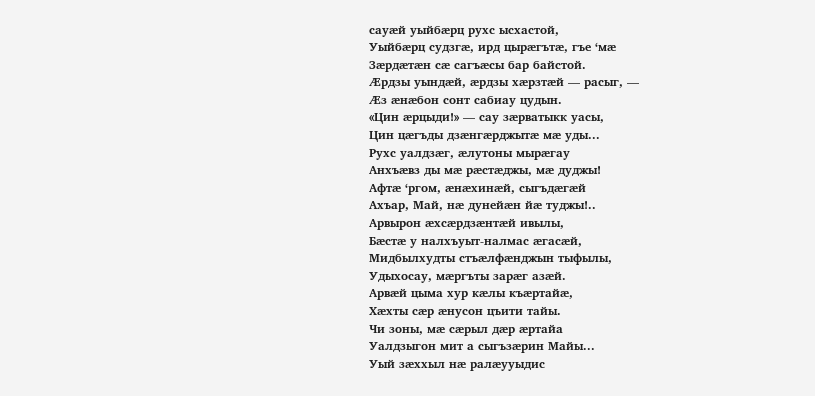сауæй уыйбæрц рухс ысхастой,
Уыйбæрц судзгæ, ирд цырæгътæ, гъе ‘мæ
Зæрдæтæн сæ сагъæсы бар байстой.
Æрдзы уындæй, æрдзы хæрзтæй — расыг, —
Æз æнæбон сонт сабиау цудын.
«Цин æрцыди!» — сау зæрватыкк уасы,
Цин цæгъды дзæнгæрджытæ мæ уды...
Рухс уалдзæг, æлутоны мырæгау
Анхъæвз ды мæ рæстæджы, мæ дуджы!
Афтæ ‘ргом, æнæхинæй, сыгъдæгæй
Ахъар, Май, нæ дунейæн йæ туджы!..
Арвырон æхсæрдзæнтæй ивылы,
Бæстæ у налхъуыт-налмас æгасæй,
Мидбылхудты стъæлфæнджын тыфылы,
Удыхосау, мæргъты зарæг азæй.
Арвæй цыма хур кæлы къæртайæ,
Хæхты сæр æнусон цъити тайы.
Чи зоны, мæ сæрыл дæр æртайа
Уалдзыгон мит а сыгъзæрин Майы...
Уый зæххыл нæ ралæууыдис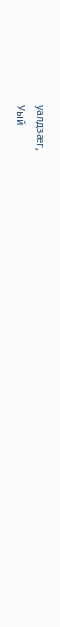уалдзæг,
Уый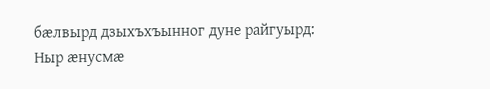бæлвырд дзыхъхъынног дуне райгуырд:
Ныр æнусмæ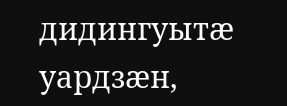дидингуытæ уардзæн,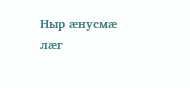Ныр æнусмæ лæг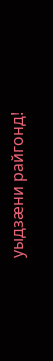уыдзæни райгонд!